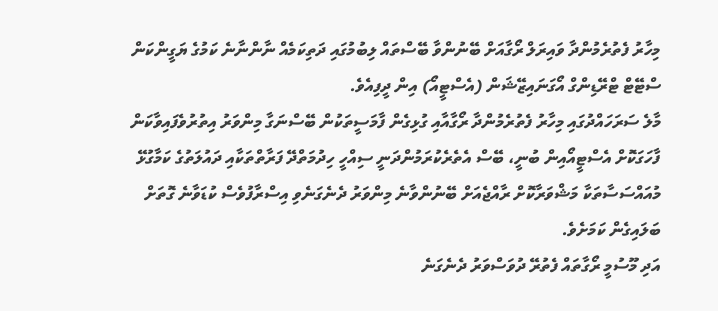މިހާރު ފެތުރެމުންދާ ވައިރަލް ރޯގާއަށް ބޭނުންވާ ބޭސްތައް ލިބުމުގައި ދަތިކަމެއް ނާންނާނެ ކަމުގެ ޔަގީންކަން ސްޓޭޓް ޓްރޭޑިންގް އޯގަނައިޒޭޝަން (އެސްޓީއޯ) އިން ދީފިއެވެ.
މާލެ ސަރަހައްދުގައި މިހާރު ފެތުރެމުންދާ ރޯގާއާއި ގުޅިގެން ފާމަސީތަކުން ބޭސްނަގާ މިންވަރު އިތުރުވެފައިވާކަން ފާހަގަކޮށް އެސްޓީއޯއިން ބުނީ، ބޭސް އެތެރެކުރަމުންދަނީ ސިއްހީ ހިދުމަތްދޭ ފަރާތްތަކާއި ދައުލަތުގެ ކަމާގުޅޭ މުއައްސަސާތަކާ މަޝްވަރާކޮށް ރާއްޖެއަށް ބޭނުންވާނެ މިންވަރު ދެނެގަނެވި އިސްރާފުވެސް ކުޑަވާނެ ގޮތަށް ބަލައިގެން ކަމަށެވެ.
އަދި މޫސުމީ ރޯގާތައް ފެތުރޭ ދުވަސްވަރު ދެނެގަނެ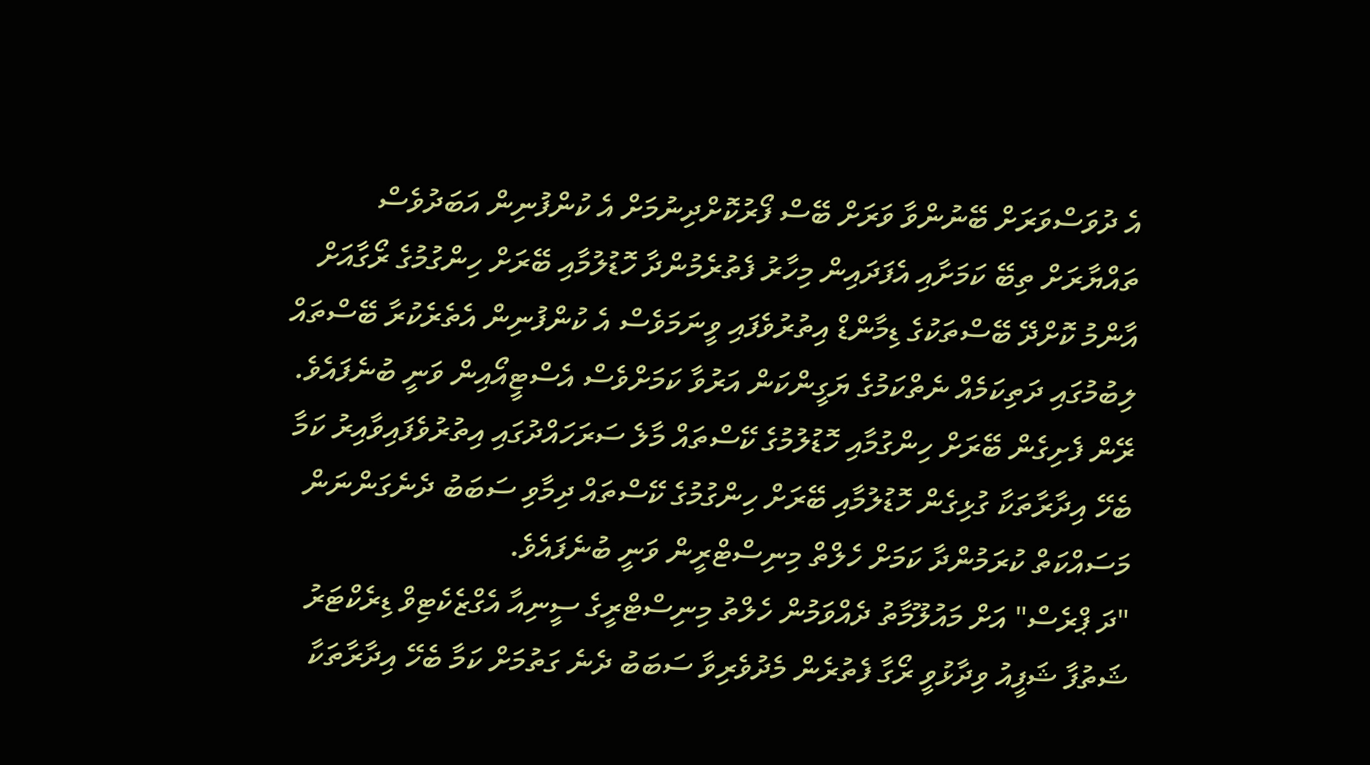އެ ދުވަސްވަރަށް ބޭނުންވާ ވަރަށް ބޭސް ފޯރުކޮށްދިނުމަށް އެ ކުންފުނިން އަބަދުވެސް ތައްޔާރަށް ތިބޭ ކަމަށާއި އެފަދައިން މިހާރު ފެތުރެމުންދާ ހޮޑުލުމާއި ބޭރަށް ހިންގުމުގެ ރޯގާއަށް އާންމު ކޮށްދޭ ބޭސްތަކުގެ ޑިމާންޑް އިތުރުވެފައި ވީނަމަވެސް އެ ކުންފުނިން އެތެރެކުރާ ބޭސްތައް ލިބުމުގައި ދަތިކަމެއް ނެތްކަމުގެ ޔަގީންކަން އަރުވާ ކަމަށްވެސް އެސްޓީއޯއިން ވަނީ ބުނެފައެވެ.
ރޭން ފެށިގެން ބޭރަށް ހިންގުމާއި ހޮޑުލުމުގެ ކޭސްތައް މާލެ ސަރަހައްދުގައި އިތުރުވެފައިވާއިރު ކަމާ ބެހޭ އިދާރާތަކާ ގުޅިގެން ހޮޑުލުމާއި ބޭރަށް ހިންގުމުގެ ކޭސްތައް ދިމާވި ސަބަބު ދެނެގަންނަން މަސައްކަތް ކުރަމުންދާ ކަމަށް ހެލްތް މިނިސްޓްރީން ވަނީ ބުނެފައެވެ.
"ދަ ޕްރެސް" އަށް މައުލޫމާތު ދެއްވަމުން ހެލްތު މިނިސްޓްރީގެ ސީނިއާ އެގްޒެކެޓިވް ޑިރެކްޓަރު ޝަތުފާ ޝަފީއު ވިދާޅުވީ ރޯގާ ފެތުރެން މެދުވެރިވާ ސަބަބު ދެނެ ގަތުމަށް ކަމާ ބެހޭ އިދާރާތަކާ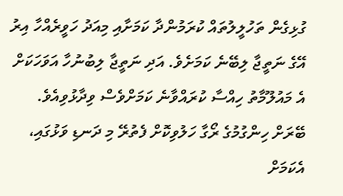ގުޅިގެން ތަހުލީލުތައް ކުރަމުންދާ ކަމަށާއި މިއަދު ހަވީރެއްހާ އިރު އޭގެ ނަތީޖާ ލިބޭނެ ކަމަށެވެ. އަދި ނަތީޖާ ލިބުނުހާ އަވަހަކަށް އެ މައުލޫމާތު ހިއްސާ ކުރައްވާނެ ކަމަށްވެސް ވިދާޅުވިއެވެ.
ބޭރަށް ހިންގުމުގެ ރޯގާ ހަލުވިކޮށް ފެތުރޭ މި ދަނޑި ވަޅުގައި، އެކަމަށް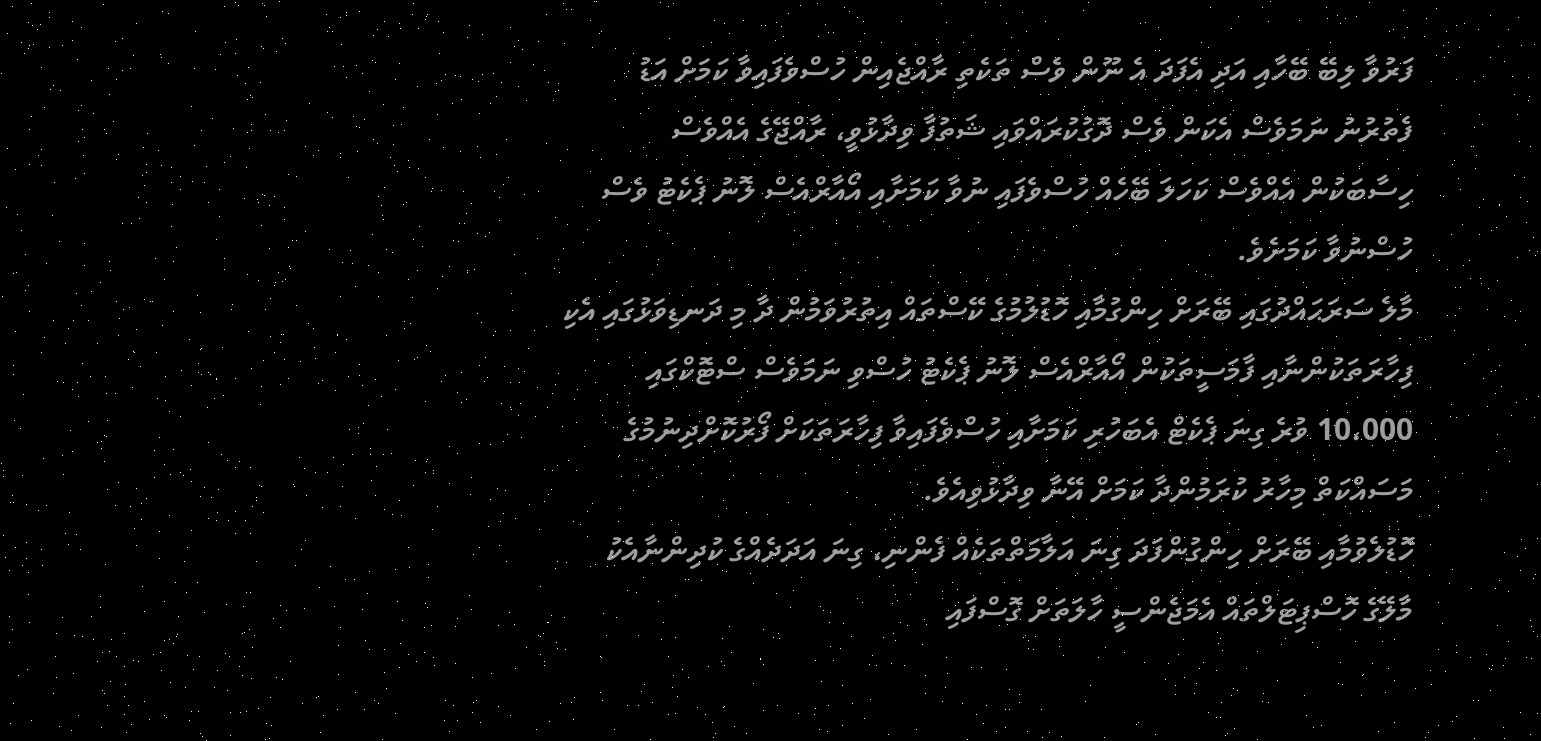ފަރުވާ ލިބޭ ބޭހާއި އަދި އެފަދަ އެ ނޫން ވެސް ތަކެތި ރާއްޖެއިން ހުސްވެފައިވާ ކަމަށް އަޑު ފެތުރުނު ނަމަވެސް އެކަން ވެސް ދޮގުކުރައްވައި ޝަތުފާ ވިދާޅުވީ، ރާއްޖޭގެ އެއްވެސް ހިސާބަކުން އެއްވެސް ކަހަލަ ބޭހެއް ހުސްވެފައި ނުވާ ކަމަށާއި އޯއާރްއެސް ލޮނު ޕެކެޓު ވެސް ހުސްނުވާ ކަމަށެވެ.
މާލެ ސަރަޙައްދުގައި ބޭރަށް ހިންގުމާއި ހޮޑުލުމުގެ ކޭސްތައް އިތުރުވަމުން ދާ މި ދަނޑިވަޅުގައި އެކި ފިހާރަތަކުންނާއި ފާމަސީތަކުން އޯއާރްއެސް ލޮނު ޕެކެޓު ހުސްވި ނަމަވެސް ސްޓޮކްގައި 10،000 ވުރެ ގިނަ ޕެކެޓް އެބަހުރި ކަމަށާއި ހުސްވެފައިވާ ފިހާރަތަކަށް ފޯރުކޮށްދިނުމުގެ މަސައްކަތް މިހާރު ކުރަމުންދާ ކަމަށް އޭނާ ވިދާޅުވިއެވެ.
ހޮޑުލެވުމާއި ބޭރަށް ހިންގުންފަދަ ގިނަ އަލާމަތްތަކެއް ފެންނި، ގިނަ އަދަދެއްގެ ކުދިންނާއެކު މާލޭގެ ހޮސްޕިޓަލްތައް އެމަޖެންސީ ހާލަތަށް ގޮސްފައި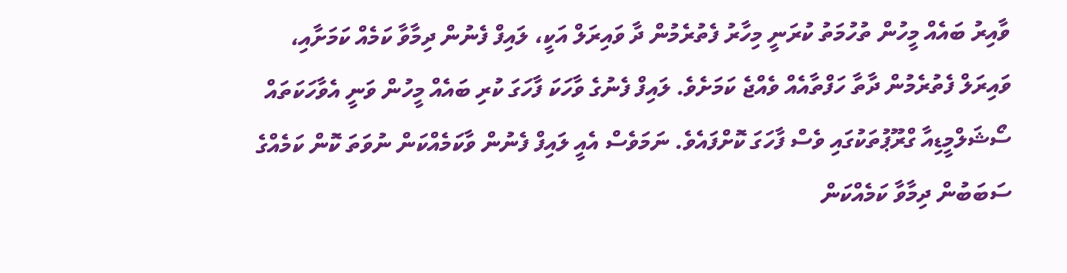ވާއިރު ބައެއް މީހުން ތުހުމަތު ކުރަނީ މިހާރު ފެތުރެމުން ދާ ވައިރަލް އަކީ، ލައިފް ފެނުން ދިމާވާ ކަމެއް ކަމަށާއި، ވައިރަލް ފެތުރެމުން ދާތާ ހަފްތާއެއް ވެއްޖެ ކަމަށެވެ. ލައިފް ފެނުގެ ވާހަކަ ފާހަގަ ކުރި ބައެއް މީހުން ވަނީ އެވާހަކަތައް ސޯޝަލްމީޑިއާ ގްރޫޕުތަކުގައި ވެސް ފާހަގަ ކޮށްފައެވެ. ނަމަވެސް އެއީ ލައިފް ފެނުން ވާކަމެއްކަން ނުވަތަ ކޮން ކަމެއްގެ ސަބަބުން ދިމާވާ ކަމެއްކަން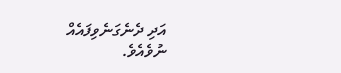އަދި ދެނެގަނެވިފައެއް ނުވެއެވެ.